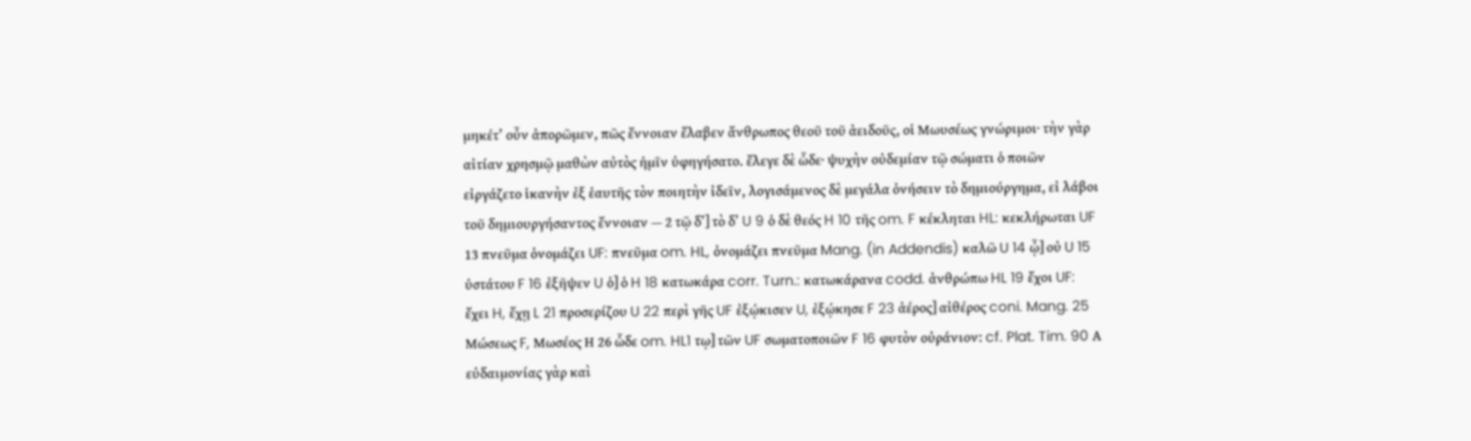μηκέτ’ οὖν ἀπορῶμεν, πῶς ἔννοιαν ἔλαβεν ἄνθρωπος θεοῦ τοῦ ἀειδοῦς, οἱ Μωυσέως γνώριμοι· τὴν γὰρ αἰτίαν χρησμῷ μαθὼν αὐτὸς ἡμῖν ὑφηγήσατο. ἔλεγε δὲ ὧδε· ψυχὴν οὐδεμίαν τῷ σώματι ὁ ποιῶν εἰργάζετο ἱκανὴν ἐξ ἑαυτῆς τὸν ποιητὴν ἰδεῖν, λογισάμενος δὲ μεγάλα ὀνήσειν τὸ δημιούργημα, εἰ λάβοι τοῦ δημιουργήσαντος ἔννοιαν — 2 τῷ δ’] τὸ δ’ U 9 ὁ δὲ θεός H 10 τῆς om. F κέκληται HL: κεκλήρωται UF 13 πνεῦμα ὀνομάζει UF: πνεῦμα om. HL, ὀνομάζει πνεῦμα Mang. (in Addendis) καλῶ U 14 ᾦ] οὐ U 15 ὑστάτου F 16 ἐξῆψεν U ὁ] ὁ H 18 κατωκάρα corr. Turn.: κατωκάρανα codd. ἀνθρώπω HL 19 ἔχοι UF: ἔχει H, ἔχῃ L 21 προσερίζου U 22 περὶ γῆς UF ἐξῴκισεν U, ἐξῴκησε F 23 ἀέρος] αἰθέρος coni. Mang. 25 Μώσεως F, Μωσέος Η 26 ὧδε om. HL1 τῳ] τῶν UF σωματοποιῶν F 16 φυτὸν οὐράνιον: cf. Plat. Tim. 90 Α εὐδαιμονίας γὰρ καὶ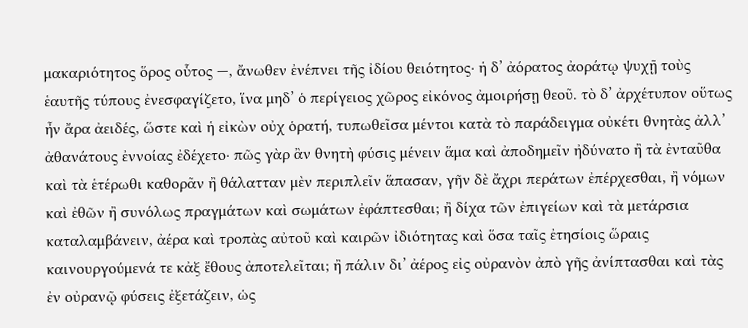μακαριότητος ὅρος οὗτος —, ἄνωθεν ἐνέπνει τῆς ἰδίου θειότητος· ἡ δ’ ἀόρατος ἀοράτῳ ψυχῇ τοὺς ἑαυτῆς τύπους ἐνεσφαγίζετο, ἵνα μηδ’ ὁ περίγειος χῶρος εἰκόνος ἀμοιρήσῃ θεοῦ. τὸ δ’ ἀρχέτυπον οὕτως ἦν ἄρα ἀειδές, ὥστε καὶ ἡ εἰκὼν οὐχ ὁρατή, τυπωθεῖσα μέντοι κατὰ τὸ παράδειγμα οὐκέτι θνητὰς ἀλλ’ ἀθανάτους ἐννοίας ἐδέχετο· πῶς γὰρ ἂν θνητὴ φύσις μένειν ἅμα καὶ ἀποδημεῖν ἠδύνατο ἢ τὰ ἐνταῦθα καὶ τὰ ἑτέρωθι καθορᾶν ἢ θάλατταν μὲν περιπλεῖν ἅπασαν, γῆν δὲ ἄχρι περάτων ἐπέρχεσθαι, ἢ νόμων καὶ ἐθῶν ἢ συνόλως πραγμάτων καὶ σωμάτων ἐφάπτεσθαι; ἢ δίχα τῶν ἐπιγείων καὶ τὰ μετάρσια καταλαμβάνειν, ἀέρα καὶ τροπὰς αὐτοῦ καὶ καιρῶν ἰδιότητας καὶ ὅσα ταῖς ἐτησίοις ὥραις καινουργούμενά τε κἀξ ἔθους ἀποτελεῖται; ἢ πάλιν δι’ ἀέρος εἰς οὐρανὸν ἀπὸ γῆς ἀνίπτασθαι καὶ τὰς ἐν οὐρανῷ φύσεις ἐξετάζειν, ὡς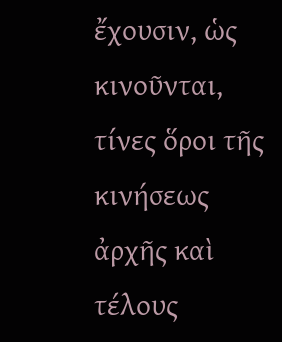ἔχουσιν, ὡς κινοῦνται, τίνες ὅροι τῆς κινήσεως ἀρχῆς καὶ τέλους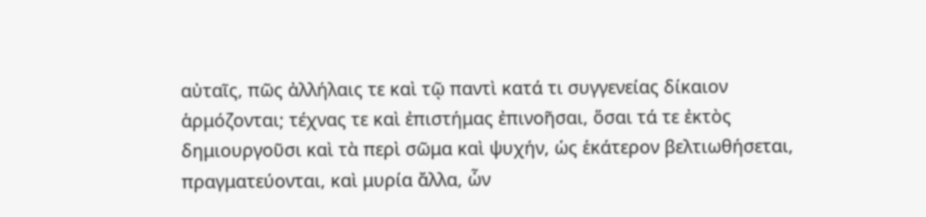αὐταῖς, πῶς ἀλλήλαις τε καὶ τῷ παντὶ κατά τι συγγενείας δίκαιον ἁρμόζονται; τέχνας τε καὶ ἐπιστήμας ἐπινοῆσαι, ὅσαι τά τε ἐκτὸς δημιουργοῦσι καὶ τὰ περὶ σῶμα καὶ ψυχήν, ὡς ἑκάτερον βελτιωθήσεται, πραγματεύονται, καὶ μυρία ἄλλα, ὧν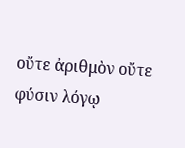οὔτε ἀριθμὸν οὔτε φύσιν λόγῳ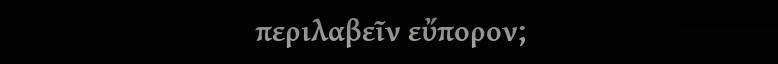περιλαβεῖν εὔπορον;